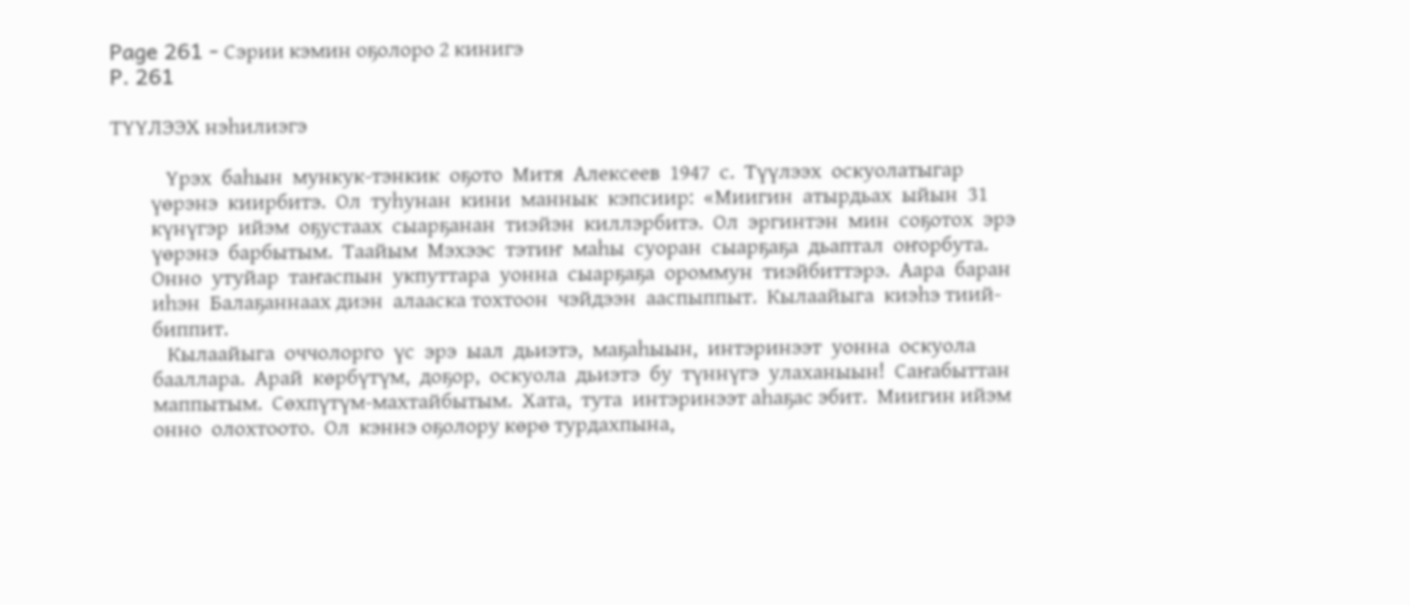Page 261 - Сэрии кэмин оҕолоро 2 кинигэ
P. 261

ТҮҮЛЭЭХ нэһилиэгэ

           Үрэх  баһын  мункук-тэнкик  оҕото  Митя  Алексеев  1947  с.  Түүлээх  оскуолатыгар
        үөрэнэ  киирбитэ.  Ол  туһунан  кини  маннык  кэпсиир:  «Миигин  атырдьах  ыйын  31
        күнүгэр  ийэм  оҕустаах  сыарҕанан  тиэйэн  киллэрбитэ.  Ол  эргинтэн  мин  соҕотох  эрэ
        үөрэнэ  барбытым.  Таайым  Мэхээс  тэтиҥ  маһы  суоран  сыарҕаҕа  дьаптал  оҥорбута.
        Онно  утуйар  таҥаспын  укпуттара  уонна  сыарҕаҕа  ороммун  тиэйбиттэрэ.  Аара  баран
        иһэн  Балаҕаннаах диэн  алааска тохтоон  чэйдээн  ааспыппыт.  Кылаайыга  киэһэ тиий-
        биппит.
           Кылаайыга  оччолорго  үс  эрэ  ыал  дьиэтэ,  маҕаһыын,  интэринээт  уонна  оскуола
        бааллара.  Арай  көрбүтүм,  доҕор,  оскуола  дьиэтэ  бу  түннүгэ  улаханыын!  Саҥабыттан
        маппытым.  Сөхпүтүм-махтайбытым.  Хата,  тута  интэринээт аһаҕас эбит.  Миигин ийэм
        онно  олохтоото.  Ол  кэннэ оҕолору көрө турдахпына,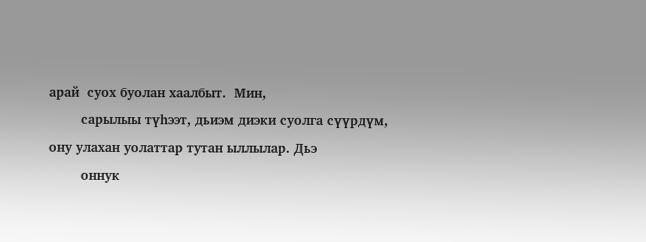арай  суох буолан хаалбыт.  Мин,
        сарылыы түһээт, дьиэм диэки суолга сүүрдүм, ону улахан уолаттар тутан ыллылар. Дьэ
        оннук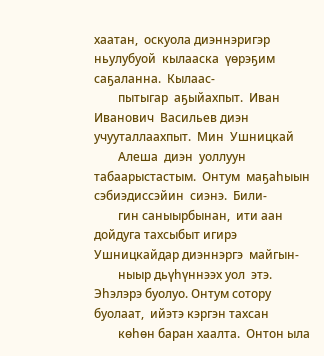хаатан,  оскуола диэннэригэр  ньулубуой  кылааска  үөрэҕим  саҕаланна.  Кылаас-
        пытыгар  аҕыйахпыт.  Иван  Иванович  Васильев диэн  учууталлаахпыт.  Мин  Ушницкай
        Алеша  диэн  уоллуун  табаарыстастым.  Онтум  маҕаһыын  сэбиэдиссэйин  сиэнэ.  Били-
        гин саныырбынан,  ити аан дойдуга тахсыбыт игирэ Ушницкайдар диэннэргэ  майгын-
        ныыр дьүһүннээх уол  этэ.  Эһэлэрэ буолуо. Онтум сотору буолаат,  ийэтэ кэргэн тахсан
        көһөн баран хаалта.  Онтон ыла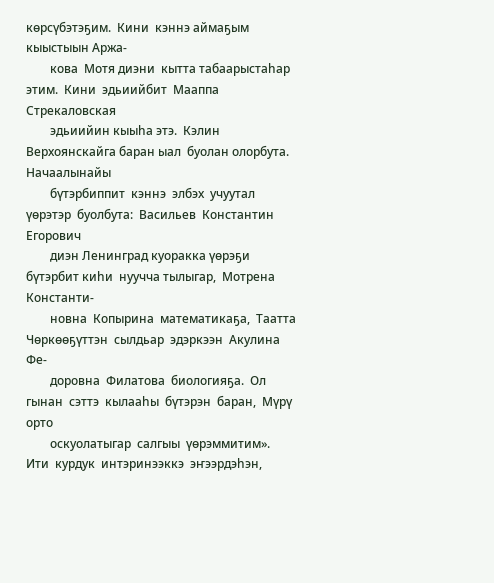көрсүбэтэҕим.  Кини  кэннэ аймаҕым  кыыстыын Аржа-
        кова  Мотя диэни  кытта табаарыстаһар этим.  Кини  эдьиийбит  Мааппа  Стрекаловская
        эдьиийин кыыһа этэ.  Кэлин  Верхоянскайга баран ыал  буолан олорбута.  Начаалынайы
        бүтэрбиппит  кэннэ  элбэх  учуутал  үөрэтэр  буолбута:  Васильев  Константин  Егорович
        диэн Ленинград куоракка үөрэҕи бүтэрбит киһи  нуучча тылыгар,  Мотрена Константи-
        новна  Копырина  математикаҕа,  Таатта  Чөркөөҕүттэн  сылдьар  эдэркээн  Акулина  Фе-
        доровна  Филатова  биологияҕа.  Ол  гынан  сэттэ  кылааһы  бүтэрэн  баран,  Мүрү  орто
        оскуолатыгар  салгыы  үөрэммитим».  Ити  курдук  интэринээккэ  эҥээрдэһэн,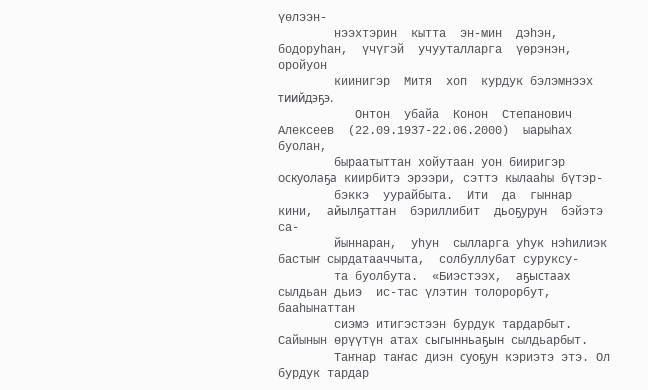үөлээн-
        нээхтэрин  кытта  эн-мин  дэһэн,  бодоруһан,  үчүгэй  учууталларга  үөрэнэн,  оройуон
        киинигэр  Митя  хоп  курдук бэлэмнээх тиийдэҕэ.
           Онтон  убайа  Конон  Степанович  Алексеев  (22.09.1937-22.06.2000)  ыарыһах  буолан,
        быраатыттан хойутаан уон бииригэр оскуолаҕа киирбитэ эрээри, сэттэ кылааһы бүтэр-
        бэккэ  уурайбыта.  Ити  да  гыннар  кини,  айылҕаттан  бэриллибит  дьоҕурун  бэйэтэ  са-
        йыннаран,  уһун  сылларга уһук нэһилиэк бастыҥ сырдатааччыта,  солбуллубат суруксу-
        та буолбута.  «Биэстээх,  аҕыстаах сылдьан дьиэ  ис-тас үлэтин толорорбут,  бааһынаттан
        сиэмэ итигэстээн бурдук тардарбыт. Сайынын өрүүтүн атах сыгынньаҕын сылдьарбыт.
        Таҥнар таҥас диэн суоҕун кэриэтэ этэ. Ол бурдук тардар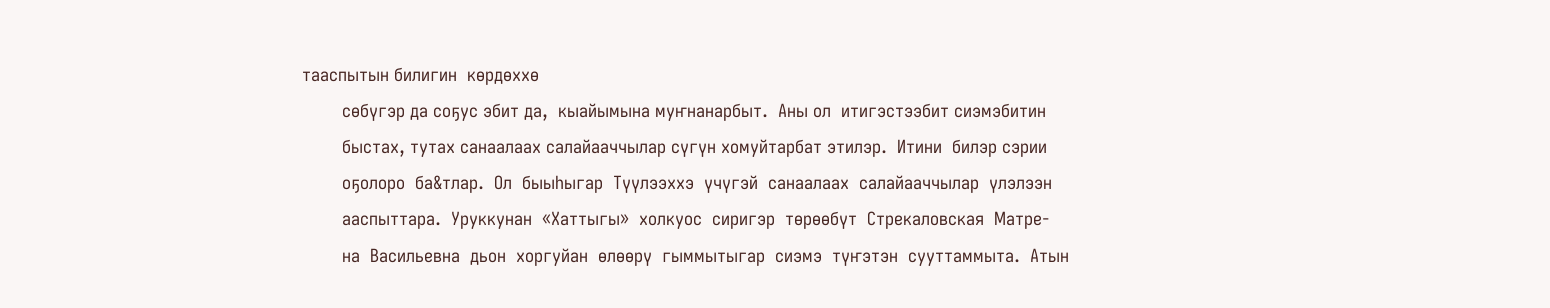тааспытын билигин  көрдөххө
        сөбүгэр да соҕус эбит да,  кыайымына муҥнанарбыт.  Аны ол  итигэстээбит сиэмэбитин
        быстах, тутах санаалаах салайааччылар сүгүн хомуйтарбат этилэр.  Итини  билэр сэрии
        оҕолоро  ба&тлар.  Ол  быыһыгар  Түүлээххэ  үчүгэй  санаалаах  салайааччылар  үлэлээн
        ааспыттара.  Уруккунан  «Хаттыгы»  холкуос  сиригэр  төрөөбүт  Стрекаловская  Матре-
        на  Васильевна  дьон  хоргуйан  өлөөрү  гыммытыгар  сиэмэ  түҥэтэн  сууттаммыта.  Атын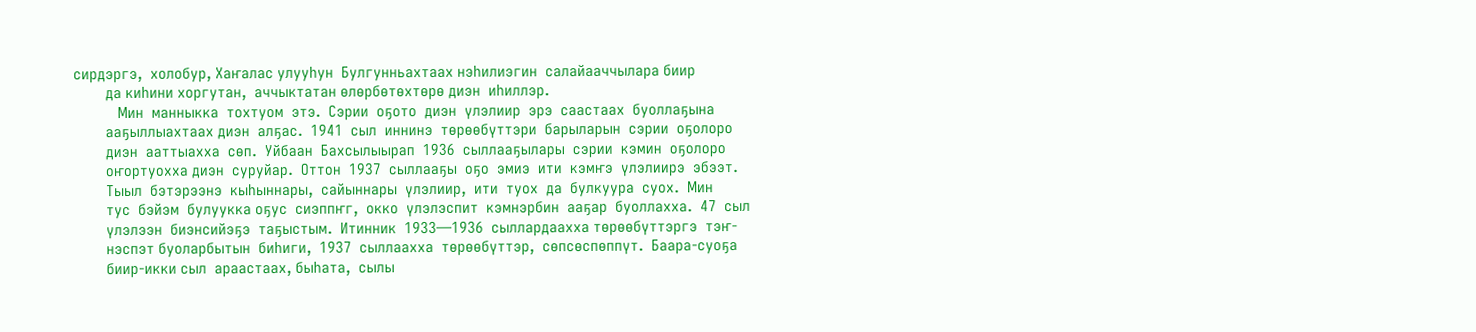сирдэргэ,  холобур, Хаҥалас улууһун  Булгунньахтаах нэһилиэгин  салайааччылара биир
        да киһини хоргутан,  аччыктатан өлөрбөтөхтөрө диэн  иһиллэр.
           Мин  манныкка  тохтуом  этэ.  Сэрии  оҕото  диэн  үлэлиир  эрэ  саастаах  буоллаҕына
        ааҕыллыахтаах диэн  алҕас.  1941  сыл  иннинэ  төрөөбүттэри  барыларын  сэрии  оҕолоро
        диэн  ааттыахха  сөп.  Уйбаан  Бахсылыырап  1936  сыллааҕылары  сэрии  кэмин  оҕолоро
        оҥортуохха диэн  суруйар.  Оттон  1937  сыллааҕы  оҕо  эмиэ  ити  кэмҥэ  үлэлиирэ  эбээт.
        Тыыл  бэтэрээнэ  кыһыннары,  сайыннары  үлэлиир,  ити  туох  да  булкуура  суох.  Мин
        тус  бэйэм  булуукка оҕус  сиэппҥг,  окко  үлэлэспит  кэмнэрбин  ааҕар  буоллахха.  47  сыл
        үлэлээн  биэнсийэҕэ  таҕыстым.  Итинник  1933—1936  сыллардаахха төрөөбүттэргэ  тэҥ-
        нэспэт буоларбытын  биһиги,  1937  сыллаахха  төрөөбүттэр,  сөпсөспөппүт.  Баара-суоҕа
        биир-икки сыл  араастаах, быһата,  сылы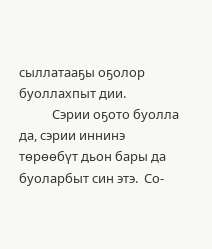сыллатааҕы оҕолор буоллахпыт дии.
           Сэрии оҕото буолла да, сэрии иннинэ төрөөбүт дьон бары да буоларбыт син этэ.  Со-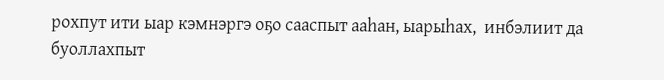рохпут ити ыар кэмнэргэ оҕо сааспыт ааһан, ыарыһах,  инбэлиит да буоллахпыт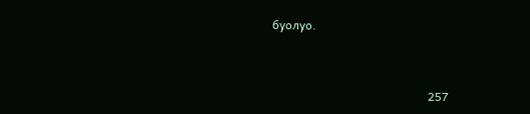буолуо.


                                                    257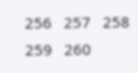256   257   258   259   260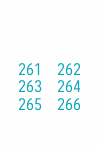261   262   263   264   265   266